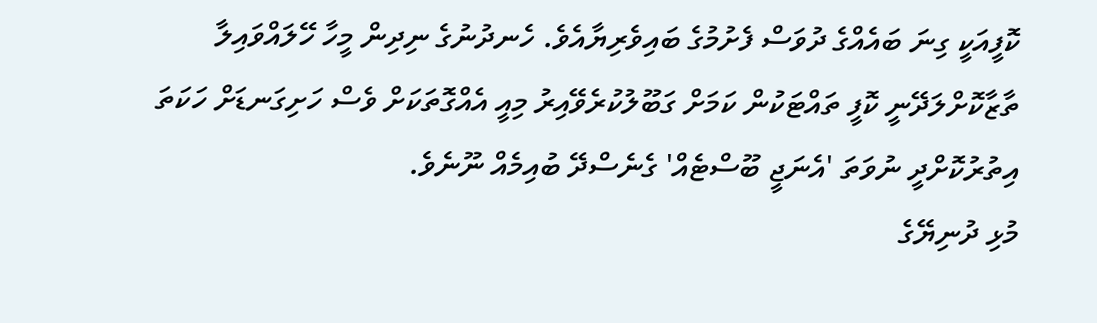ކޮފީއަކީ ގިނަ ބައެއްގެ ދުވަސް ފެށުމުގެ ބައިވެރިޔާއެވެ. ހެނދުނުގެ ނިދިން މީހާ ހޭލައްވައިލާ ތާޒާކޮށްލަދޭނީ ކޮފީ ތައްޓަކުން ކަމަށް ގަބޫލުކުރެވޭއިރު މިއީ އެއްގޮތަކަށް ވެސް ހަށިގަނޑަށް ހަކަތަ އިތުރުކޮށްދީ ނުވަތަ 'އެނަޖީ ބޫސްޓެއް' ގެނެސްދޭ ބުއިމެއް ނޫނެވެ.
މުޅި ދުނިޔޭގެ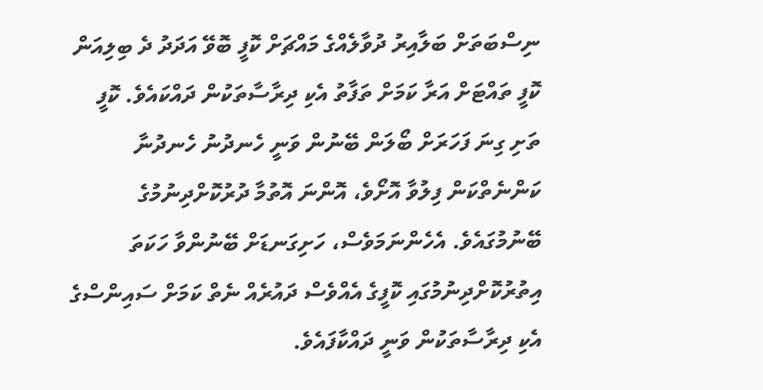ނިސްބަތަށް ބަލާއިރު ދުވާލެއްގެ މައްޗަށް ކޮފީ ބޮވޭ އަދަދު ދެ ބިލިއަން ކޮފީ ތައްޓަށް އަރާ ކަމަށް ތަފާތު އެކި ދިރާސާތަކުން ދައްކައެވެ. ކޮފީ ތަށި ގިނަ ފަހަރަށް ބޯލަން ބޭނުން ވަނީ ހެނދުނު ހެނދުނާ ކަންނެތްކަން ފިލުވާ އޮށޯވެ، އޮންނަ އޮތުމާ ދުރުކޮށްދިނުމުގެ ބޭނުމުގައެވެ. އެހެންނަމަވެސް، ހަށިގަނޑަށް ބޭނުންވާ ހަކަތަ އިތުރުކޮށްދިނުމުގައި ކޮފީގެ އެއްވެސް ދައުރެއް ނެތް ކަމަށް ސައިންސްގެ އެކި ދިރާސާތަކުން ވަނީ ދައްކާފައެވެ.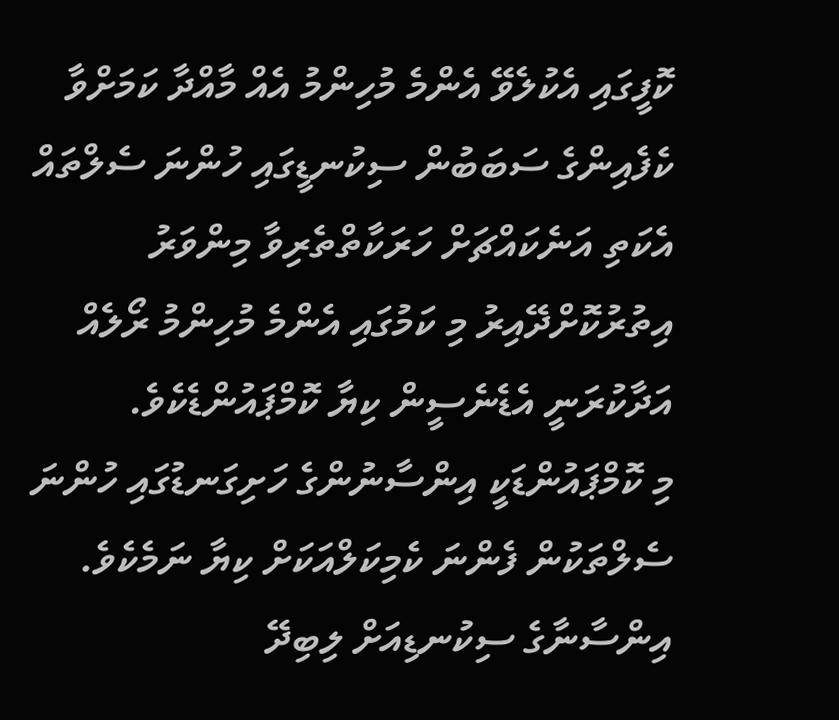ކޮފީގައި އެކުލެވޭ އެންމެ މުހިންމު އެއް މާއްދާ ކަމަށްވާ ކެފެއިންގެ ސަބަބުން ސިކުނޑީގައި ހުންނަ ސެލްތައް އެކަތި އަނެކައްޗަށް ހަރަކާތްތެރިވާ މިންވަރު އިތުރުކޮށްދޭއިރު މި ކަމުގައި އެންމެ މުހިންމު ރޯލެއް އަދާކުރަނީ އެޑެނެސީން ކިޔާ ކޮމްޕައުންޑެކެވެ.
މި ކޮމްޕައުންޑަކީ އިންސާނުންގެ ހަށިގަނޑުގައި ހުންނަ ސެލްތަކުން ފެންނަ ކެމިކަލްއަކަށް ކިޔާ ނަމެކެވެ. އިންސާނާގެ ސިކުނޑިއަށް ލިބިދޭ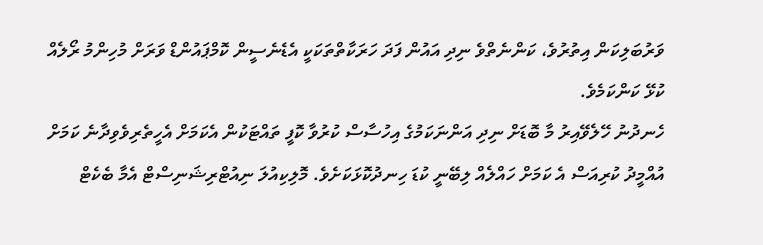ވަރުބަލިކަން އިތުރުވެ، ކަންނެތްވެ ނިދި އައުން ފަދަ ހަރަކާތްތަކަކީ އެޑެނެސީން ކޮމްޕައުންޑް ވަރަށް މުހިންމު ރޯލެއް ކުޅޭ ކަންކަމެވެ.
ހެނދުނު ހޭލެވޭއިރު މާ ބޮޑަށް ނިދި އަންނަކަމުގެ އިހުސާސް ކުރުވާ ކޮފީ ތައްޓަކުން އެކަމަށް އެހީތެރިވެވިދާނެ ކަމަށް އުއްމީދު ކުރިއަސް އެ ކަމަށް ހައްލެއް ލިބޭނީ ކުޑަ ހިނދުކޮޅަކަށެވެ. މޮލިކިއުލަ ނިއުޓްރިޝަނިސްޓް އެމާ ބެކެޓް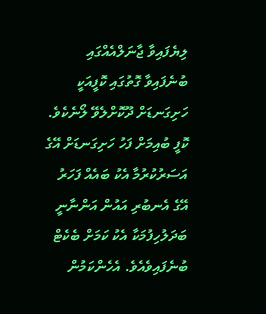ލިޔެފައިވާ ޖާނަލްއެއްގައި ބުނެފައިވާ ގޮތުގައި ކޮފީއަކީ ހަށިގަނޑަށް ދޫކޮށްލެވޭ ލޯނެކެވެ.
ކޮފީ ބުއިމަށް ފަހު ހަށިގަނޑަށް އޭގެ އަސަރުކުރުމާ އެކު ބައެއް ފަހަރު އޭގެ އެނބުރި އައުން އަންނާނީ ބަދަލުހިފުމަކާ އެކު ކަމަށް ބެކެޓް ބުނެފައިވެއެވެ. އެހެންކަމުން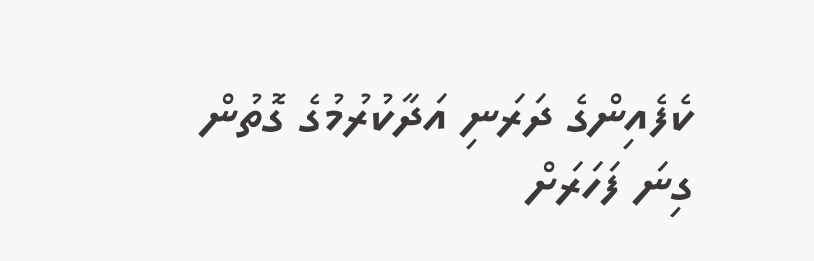ކެފެއިންގެ ދަރަނި އަދާކުރުމުގެ ގޮތުން ގިނަ ފަހަރަށް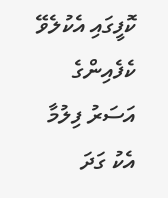ކޮފީގައި އެކުލެވޭ ކެފެއިންގެ އަސަރު ފިލުމާ އެކު ގަދަ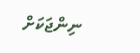ނިންޖަކަށް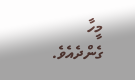މީހާ ގެންދެއެވެ.